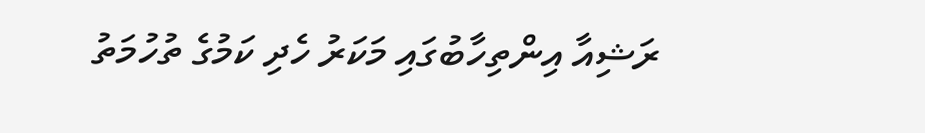ރަޝިއާ އިންތިހާބުގައި މަކަރު ހެދި ކަމުގެ ތުހުމަތު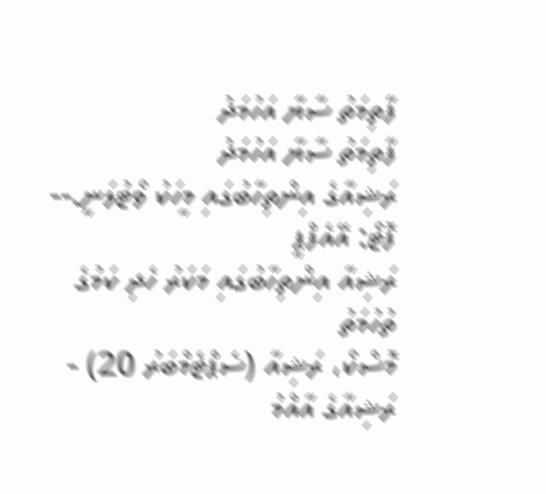ފާތިމަތު ސާޔާ އަހުމަދު
ފާތިމަތު ސާޔާ އަހުމަދު
ރަޝިއާގެ އިންތިހާބުގައި މީހަކު ވޯޓުލަނީ.-- ފޮޓޯ: އޭއެފްޕީ
ރަޝިއާ އިންތިހާބުގައި މަކަރު ހެދި ކަމުގެ ތުހުމަތު
މޮސްކޯ، ރަޝިއާ (ސެޕްޓެމްބަރު 20) - ރަޝިއާގެ އާއްމު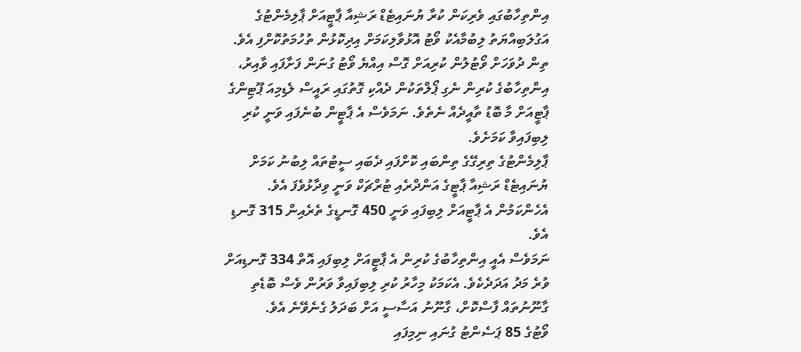އިންތިހާބުގައި ވެރިކަން ކުރާ ޔުނައިޓެޑް ރަޝިއާ ޕާޓީއަށް ޕާލިމެންޓުގެ އަގުލަބިއްޔަތު ލިބުމާއެކު ވޯޓު އޮޅުވާލިކަމަށް އިދިކޮޅުން ތުހުމަތުކޮށްފި އެވެ.
ތިން ދުވަހަށް ވޯޓުލުން ކުރިއަށް ގޮސް އިއްޔެ ވޯޓު ގުނަން ފަށާފައި ވާއިރު، އިންތިހާބުގެ ކުރިން ނެގި ޕޯލްތަކުން ދެއްކި ގޮތުގައި ރައީސް ލެޑިމިއަ ޕޫޓިންގެ ޕާޓީއަށް މާ ބޮޑު ތާއީދެއް ނެތެވެ. ނަމަވެސް އެ ޕާޓީން ބުނެފައި ވަނީ ކުރި ލިބިފައިވާ ކަމަށެވެ.
ޕާލިމެންޓުގެ ތިރިގޭގެ ތިންބައި ކޮށްފައި ދެބައި ސީޓުތައް ލިބުނު ކަމަށް ޔުނައިޓެޑް ރަޝިއާ ޕާޓީގެ އަންދްރެއި ޓުރްޗަކް ވަނީ ވިދާޅުވެފަ އެވެ. އެހެންކަމުން އެ ޕާޓީއަށް ލިބިފައި ވަނީ 450 ގޮނޑީގެ ތެރެއިން 315 ގޮނޑި އެވެ.
ނަމަވެސް އެއީ އިންތިހާބުގެ ކުރިން އެ ޕާޓީއަށް ލިބިފައި އޮތް 334 ގޮނޑިއަށް ވުރެ މަދު އަދަދެކެވެ. އެކަމަކު މިހާރު ކުރި ލިބިފައިވާ ވަރުން ވެސް ބޮޑެތި ގާނޫނުތައް ފާސްކޮށް، ގާނޫނު އަސާސީ އަށް ބަދަލު ގެނެވޭނެ އެވެ.
ވޯޓުގެ 85 ޕަސެންޓު ގުނައި ނިމިފައި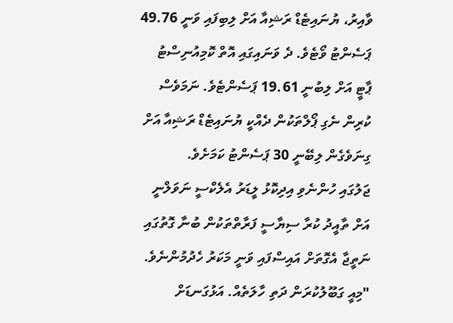ވާއިރު، ޔުނައިޓެޑް ރަޝިއާ އަށް ލިބިފައި ވަނީ 49.76 ޕަސެންޓު ވޯޓެވެ. ދެ ވަނައިގައި އޮތް ކޮމިއުނިސްޓު ޕާޓީ އަށް ލިބުނީ 19.61 ޕަސެންޓެވެ. ނަމަވެސް ކުރިން ނެގި ޕޯލްތަކުން ދެއްކީ ޔުނައިޓެޑް ރަޝިއާ އަށް ގިނަވެގެން ލިބޭނީ 30 ޕަސެންޓު ކަމަށެވެ.
ޖަލުގައި ހުންނެވި އިދިކޮޅު ލީޑަރު އެލެކްސީ ނަވަލްނީ އަށް ތާއީދު ކުރާ ސިޔާސީ ފަރާތްތަކުން ބުނާ ގޮތުގައި ނަތީޖާ އެގޮތަށް އައިސްފައި ވަނީ މަކަރު ހެދުމުންނެވެ.
"މިއީ ގަބޫލުކުރަން ދަތި ހާލަތެއް. އަޅުގަނޑަށް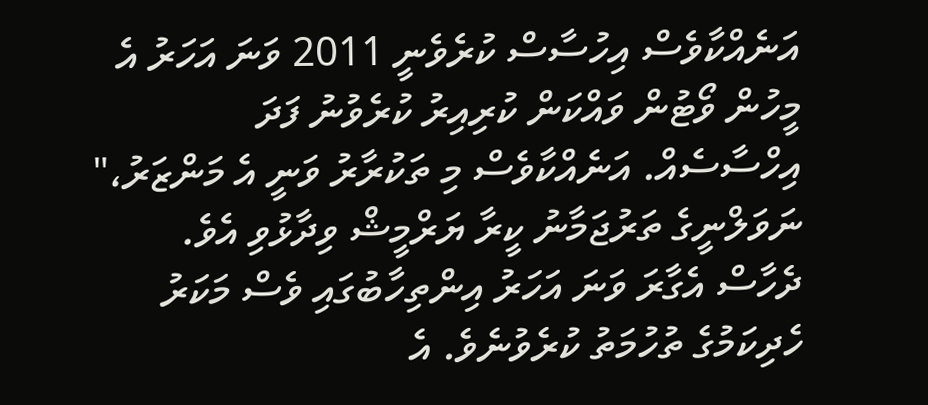އަނެއްކާވެސް އިހުސާސް ކުރެވެނީ 2011 ވަނަ އަހަރު އެ މީހުން ވޯޓުން ވައްކަން ކުރިއިރު ކުރެވުނު ފަދަ އިހްސާސެއް. އަނެއްކާވެސް މި ތަކުރާރު ވަނީ އެ މަންޒަރު،" ނަވަލްނީގެ ތަރުޖަމާނު ކީރާ ޔަރްމީޝް ވިދާޅުވި އެވެ.
ދެހާސް އެގާރަ ވަނަ އަހަރު އިންތިހާބުގައި ވެސް މަކަރު ހެދިކަމުގެ ތުހުމަތު ކުރެވުނެވެ. އެ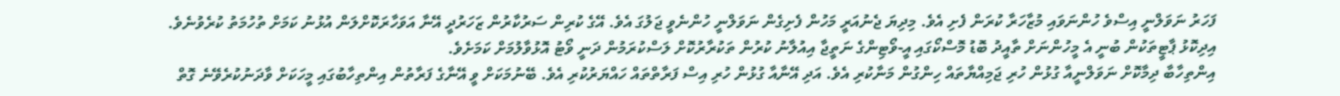ފަހަރު ނަވަލްނީ އިސްވެ ހުންނަވައި މުޒާހަރާ ކުރަން ފެށި އެވެ. މިދިޔަ ޖެނުއަރީ މަހުން ފެށިގެން ނަވަލްނީ ހުންނެވީ ޖަލުގަ އެވެ. އޭގެ ކުރިން ސަރުކާރުން ޒަހަރުދީ އޭނާ އަވަހާރަކޮށްލަން އުޅުނު ކަމަށް ތުހުމަތު ކުރެވުނެވެ.
އިދިކޮޅު ޕާޓީތަކުން ބުނީ އެ މީހުންނަށް ތާއީދު ބޮޑު މޮސްކޯގައި އީ-ވޯޓިންގެ ނަތީޖާ އިއުލާނު ކުރުން ތަކުރާރުކޮށް ލަސްކުރަމުން ދަނީ ވޯޓު އޮޅުވާލުމަށް ކަމަށެވެ.
އިންތިހާބާ ދިމާކޮށް ނަވަލްނީއާ ގުޅުން ހުރި ޖަމިއްޔާތައް ހިންގުން މަނާކުރި އެވެ. އަދި އޭނާއާ ގުޅުން ހުރި އިސް ފަރާތްތައް ހައްޔަރުކުރި އެވެ. ބޭނުމަކަށް ވީ އޭނާގެ ފަރާތުން އިންތިހާބުގައި މީހަކަށް ވާދަނުކުރެވޭނެ ގޮތް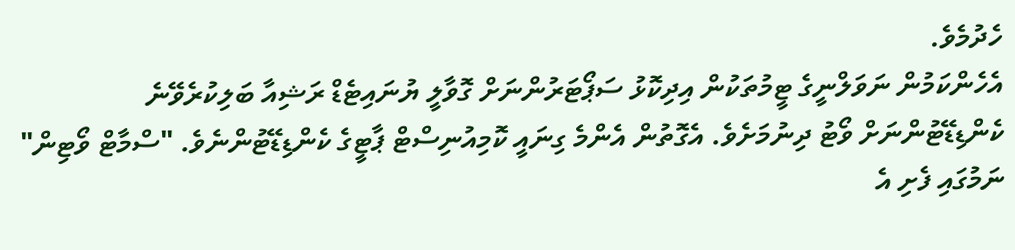ހެދުމެވެ.
އެހެންކަމުން ނަވަލްނީގެ ޓީމުތަކުން އިދިކޮޅު ސަޕޯޓަރުންނަށް ގޮވާލީ ޔުނައިޓެޑް ރަޝިއާ ބަލިކުރެވޭނެ ކެންޑިޑޭޓުންނަށް ވޯޓު ދިނުމަށެވެ. އެގޮތުން އެންމެ ގިނައީ ކޮމިއުނިސްޓް ޕާޓީގެ ކެންޑިޑޭޓުންނެވެ. "ސްމާޓް ވޯޓިން" ނަމުގައި ފެށި އެ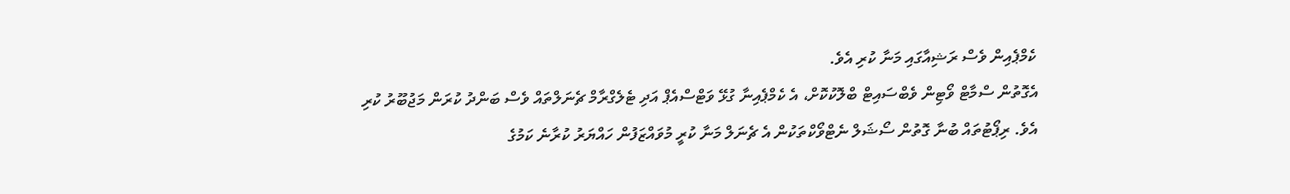ކެމްޕެއިން ވެސް ރަޝިއާގައި މަނާ ކުރި އެވެ.
އެގޮތުން ސްމާޓް ވޯޓިން ވެބްސައިޓް ބްލޮކުކޮށް، އެ ކެމްޕެއިނާ ގުޅޭ ވަޓްސްއެޕް އަދި ޓެލެގްރާމް ޗެނަލްތައް ވެސް ބަންދު ކުރަން މަޖުބޫރު ކުރި އެވެ. ރިޕޯޓުތައް ބުނާ ގޮތުން ސޯޝަލް ނެޓްވޯކްތަކުން އެ ޗެނަލް މަނާ ކުރީ މުވައްޒަފުން ހައްޔަރު ކުރާނެ ކަމުގެ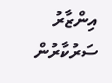އިންޒާރު ސަރުކާރުން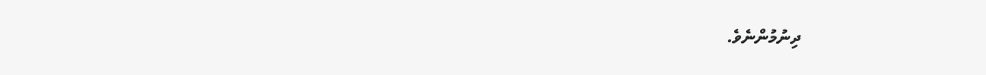ދިނުމުންނެވެ.